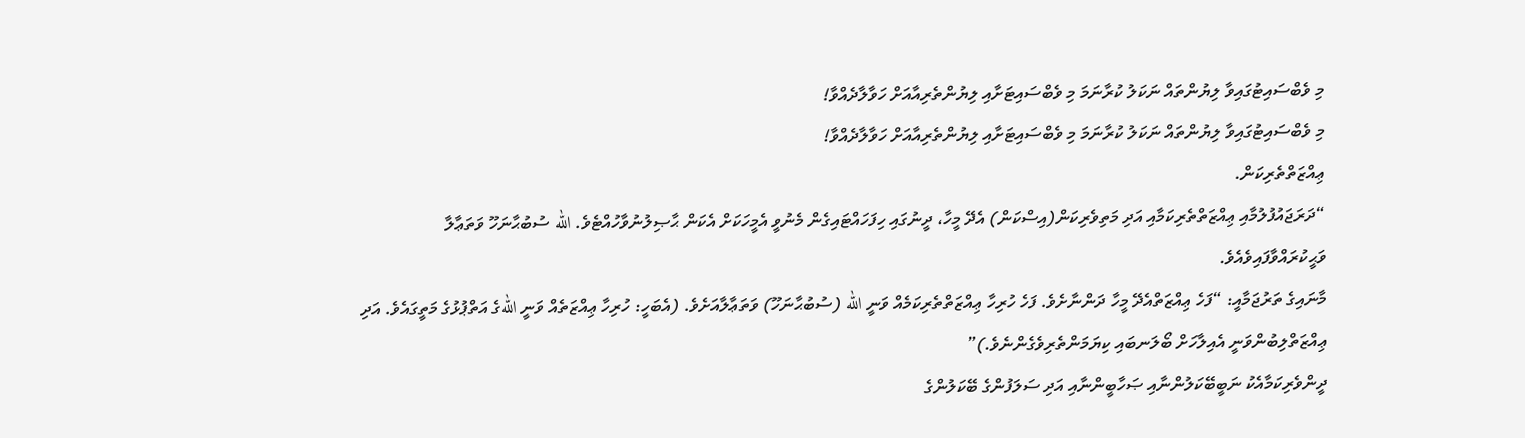މި ވެބްސައިޓުގައިވާ ލިޔުންތައް ނަކަލު ކުރާނަމަ މި ވެބްސައިޓަށާއި ލިޔުންތެރިއާއަށް ހަވާލާދެއްވާ!
މި ވެބްސައިޓުގައިވާ ލިޔުންތައް ނަކަލު ކުރާނަމަ މި ވެބްސައިޓަށާއި ލިޔުންތެރިއާއަށް ހަވާލާދެއްވާ!
ޢިއްޒަތްތެރިކަން.
“ދަރަޖައުފުލުމާއި ޢިއްޒަތްތެރިކަމާއި އަދި މަތިވެރިކަން(އިސްކަން) އެދޭ މީހާ، ދީނުގައި ހިފަހައްޓައިގެން މެނުވީ އެމީހަކަށް އެކަން ޙާޞިލުނުވާހުއްޓެވެ. الله ސުބުޙާނަހޫ ވަތަޢާލާ ވަޙީކުރައްވާފައިވެއެވެ.
މާނައިގެ ތަރުޖަމާއީ: “ފަހެ ޢިއްޒަތްއެދޭ މީހާ ދަންނާށެވެ. ފަހެ ހުރިހާ ޢިއްޒަތްތެރިކަމެއް ވަނީ الله (ސުބުޙާނަހޫ) ވަތަޢާލާއަށެވެ. (އެބަހީ: ހުރިހާ ޢިއްޒަތެއް ވަނީ اللهގެ އަތްޕުޅުގެ މަތީގައެވެ. އަދި ޢިއްޒަތްލިބުންވަނީ އެއިލާހަށް ބޯލަނބައި ކިޔަމަންތެރިވެގެންނެވެ.)”
ދީންވެރިކަމާއެކު ނަބީބޭކަލުންނާއި ޞަހާބީންނާއި އަދި ސަލަފުންގެ ބޭކަލުންގެ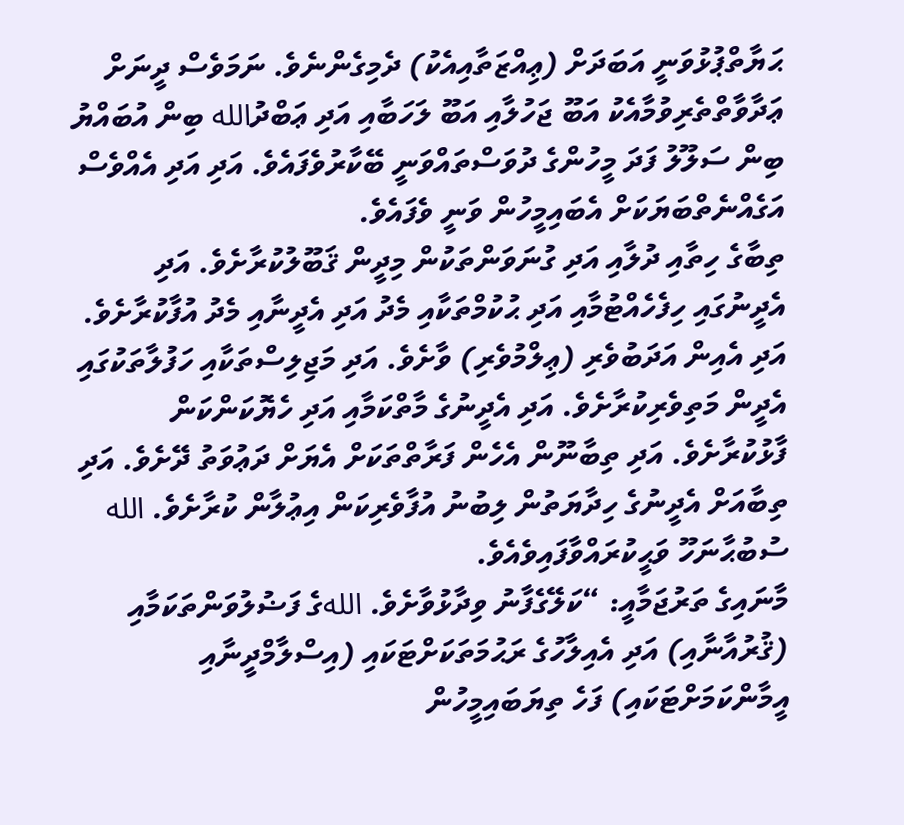ޙަޔާތްޕުޅުވަނީ އަބަދަށް (ޢިއްޒަތާއިއެކު) ދެމިގެންނެވެ. ނަމަވެސް ދީނަށް ޢަދާވާތްތެރިވުމާއެކު އަބޫ ޖަހުލާއި އަބޫ ލަހަބާއި އަދި ޢަބްދުالله ބިން އުބައްޔު ބިން ސަލޫލު ފަދަ މީހުންގެ ދުވަސްތައްވަނީ ބޭކާރުވެފައެވެ. އަދި އަދި އެއްވެސް އަގެއްނެތްބަޔަކަށް އެބައިމީހުން ވަނީ ވެފައެވެ.
ތިބާގެ ހިތާއި ދުލާއި އަދި ގުނަވަންތަކުން މިދީން ޤަބޫލުކުރާށެވެ. އަދި އެދީނުގައި ހިފެހެއްޓުމާއި އަދި ޙުކުމްތަކާއި މެދު އަދި އެދީނާއި މެދު އުފާކުރާށެވެ. އަދި އެއިން އަދަބުވެރި (ޢިލްމުވެރި) ވާށެވެ. އަދި މަޖިލިސްތަކާއި ހަފުލާތަކުގައި އެދީން މަތިވެރިކުރާށެވެ. އަދި އެދީނުގެ މާތްކަމާއި އަދި ހެޔޮކަންކަން ފާޅުކުރާށެވެ. އަދި ތިބާނޫން އެހެން ފަރާތްތަކަށް އެޔަށް ދަޢުވަތު ދޭށެވެ. އަދި ތިބާއަށް އެދީނުގެ ހިދާޔަތުން ލިބުނު އުފާވެރިކަން އިޢުލާން ކުރާށެވެ. الله ސުބުޙާނަހޫ ވަޙީކުރައްވާފައިވެއެވެ.
މާނައިގެ ތަރުޖަމާއީ: “ކަލޭގެފާނު ވިދާޅުވާށެވެ. اللهގެ ފަޟުލުވަންތަކަމާއި (ޤުރުއާނާއި) އަދި އެއިލާހުގެ ރަޙުމަތަކަށްޓަކައި (އިސްލާމްދީނާއި އީމާންކަމަށްޓަކައި) ފަހެ ތިޔަބައިމީހުން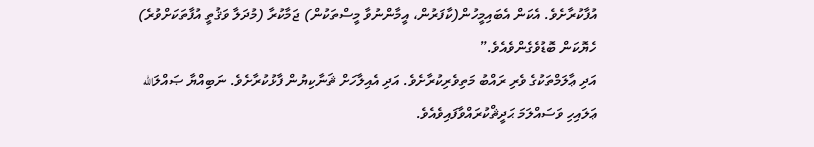އުފާކުރާށެވެ. އެކަން އެބައިމީހުން(ކާފަރުން، އީމާންނުވާ މީސްތަކުން) ޖަމާކުރާ (މުދަލާ ވަޤުތީ އުފާތަކަށްވުރެ) ހެޔޮކަން ބޮޑުވެގެންވެއެވެ.”
އަދި ޢާލަމްތަކުގެ ވެރި ރައްބު މަތިވެރިކުރާށެވެ. އަދި އެއިލާހަށް ޘަނާކިޔުން ފާޅުކުރާށެވެ. ނަބިއްޔާ ޞައްލަالله ޢަލައިހި ވަސައްލަމަ ޙަދީޘްކުރައްވާފައިވެއެވެ.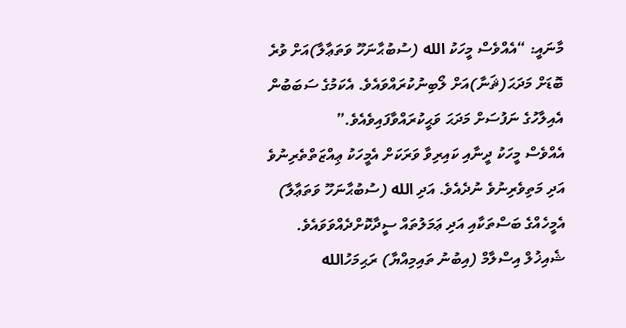މާނައީ: “އެއްވެސް މީހަކު الله (ސުބުޙާނަހޫ ވަތަޢާލާ)އަށް ވުރެ ބޮޑަށް މަދަޙަ(ޘަނާ)އަށް ލޯބިނުކުރައްވައެވެ. އެކަމުގެ ސަބަބުން އެއިލާހުގެ ނަފުސަށް މަދަޙަ ވަޙީކުރައްވާފައިވެއެވެ.”
އެއްވެސް މީހަކު ދީނާއި ކައިރިވާ ވަރަކަށް އެމީހަކު ޢިއްޒަތްތެރިނުވެ އަދި މަތިވެރިނުވެ ނުދެއެވެ. އަދި الله (ސުބުޙާނަހޫ ވަތަޢާލާ) އެމީހެއްގެ ބަސްތަކާއި އަދި ޢަމަލުތައް ސީދާކޮށްދެއްވަވައެވެ. ޝެއިޚުލް އިސްލާމް (އިބުނު ތައިމިއްޔާ) ރަޙިމަހުالله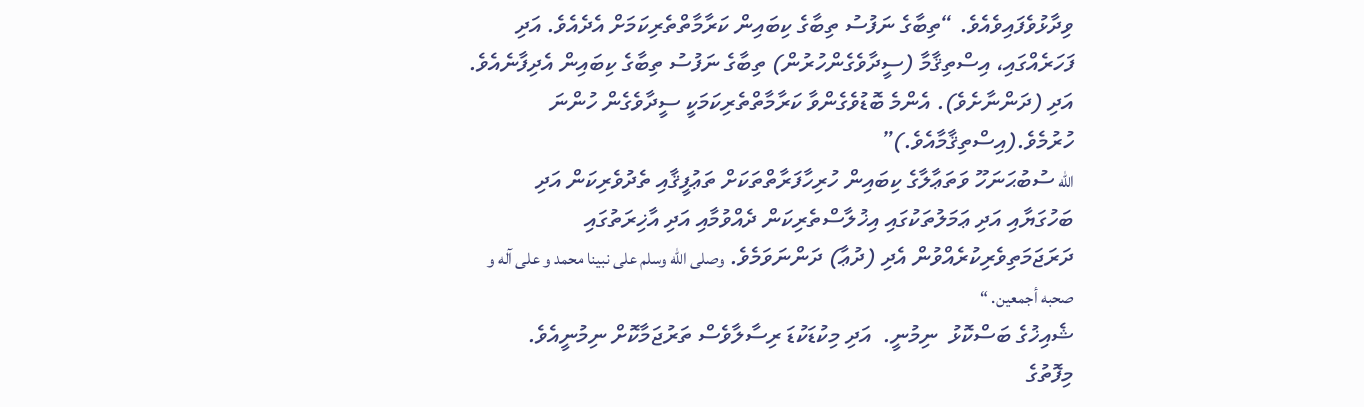ވިދާޅުވެފައިވެއެވެ. “ތިބާގެ ނަފުސު ތިބާގެ ކިބައިން ކަރާމާތްތެރިކަމަށް އެދެއެވެ. އަދި ފަހަރެއްގައި، އިސްތިޤާމާ (ސީދާވެގެންހުރުން) ތިބާގެ ނަފުސު ތިބާގެ ކިބައިން އެދިފާނެއެވެ. އަދި (ދަންނާށެވެ). އެންމެ ބޮޑުވެގެންވާ ކަރާމާތްތެރިކަމަކީ ސީދާވެގެން ހުންނަ ހުރުމެވެ.(އިސްތިޤާމާއެވެ.)”
الله ސުބުޙަނަހޫ ވަތަޢާލާގެ ކިބައިން ހުރިހާފަރާތްތަކަށް ތަޢުފީޤާއި ތެދުވެރިކަން އަދި ބަހުގަޔާއި އަދި ޢަމަލުތަކުގައި އިޚުލާސްތެރިކަން ދެއްވުމާއި އަދި އާޚިރަތުގައި ދަރަޖަމަތިވެރިކުރެއްވުން އެދި (ދުޢާ) ދަންނަވަމެވެ. وصلى الله وسلم على نبينا محمد و على آله و صحبه أجمعين. “
ޝެއިޚުގެ ބަސްކޮޅު  ނިމުނީ.  އަދި މިކުޑަކުޑަ ރިސާލާވެސް ތަރުޖަމާކޮށް ނިމުނީއެވެ.
މިފޮތުގެ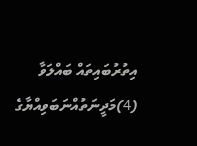އިތުރުބައިތައް ބައްލަވާ
(4)މަދީނަތުއްނަބަވިއްޔާގެ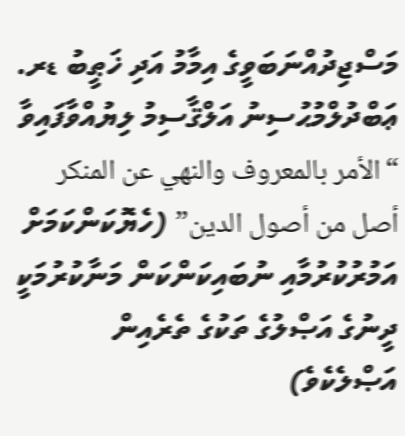މަސްޖިދުއްނަބަވީގެ އިމާމު އަދި ޚަޠީބު ޑރ. ޢަބްދުލްމުޙުސިނު އަލްޤާސިމު ލިޔުއްވާފައިވާ “الأمر بالمعروف والنهي عن المنكر أصل من أصول الدين” (ހެޔޮކަންކަމަށް އަމުރުކުރުމާއި ނުބައިކަންކަން މަނާކުރުމަކީ ދީނުގެ އަޞްލުގެ ތަކުގެ ތެރެއިން އަޞްލެކެވެ)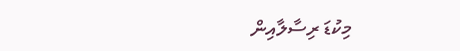މިކުޑަ ރިސާލާއިން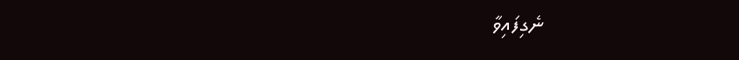ނެގިފައިވާ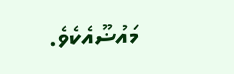މައުޟޫއެކެވެ.